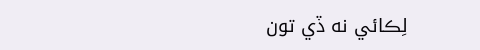لِڪائي نه ڏي تون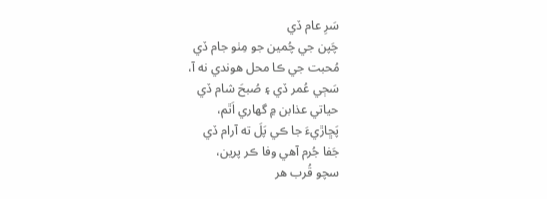سَرِ عام ڏي
چَپن جي چُمين جو مِٺو جام ڏي
مُحبت جي ڪا محل هوندي نه آ،
سَڄي عُمر ڏي ۽ صُبحَ شام ڏي
حياتي عذابن ۾ گهاري اَٿم،
پَڇاڙيءَ جا ڪي پَلَ ته آرام ڏي
جَفا جُرم آهي وفا ڪر پرين،
سچو قُرب هر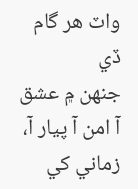واٽ هر گام ڏي
جنهن ۾ عشق آ امن آ پيار آ،
زماني کي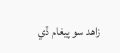زاهد سو پيغام ڏي